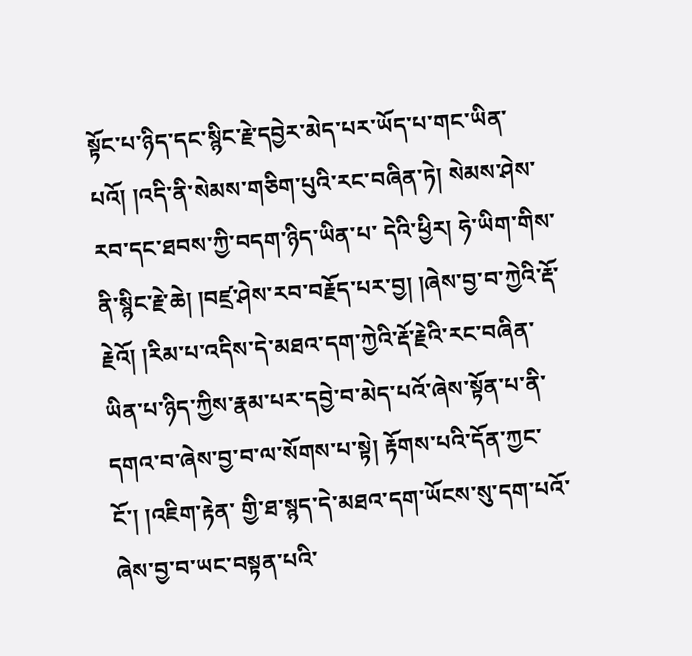སྟོང་པ་ཉིད་དང་སྙིང་རྗེ་དབྱེར་མེད་པར་ཡོད་པ་གང་ཡིན་པའོ། །འདི་ནི་སེམས་གཅིག་པུའི་རང་བཞིན་ཏེ། སེམས་ཤེས་རབ་དང་ཐབས་ཀྱི་བདག་ཉིད་ཡིན་པ་ དེའི་ཕྱིར། ཧེ་ཡིག་གིས་ནི་སྙིང་རྗེ་ཆེ། །བཛྲ་ཤེས་རབ་བརྗོད་པར་བྱ། །ཞེས་བྱ་བ་ཀྱེའི་རྡོ་རྗེའོ། །རིམ་པ་འདིས་དེ་མཐའ་དག་ཀྱེའི་རྡོ་རྗེའི་རང་བཞིན་ཡིན་པ་ཉིད་ཀྱིས་རྣམ་པར་དབྱེ་བ་མེད་པའོ་ཞེས་སྟོན་པ་ནི་དགའ་བ་ཞེས་བྱ་བ་ལ་སོགས་པ་སྟེ། རྟོགས་པའི་དོན་ཀྱང་ངོ་། །འཇིག་རྟེན་ གྱི་ཐ་སྙད་དེ་མཐའ་དག་ཡོངས་སུ་དག་པའོ་ཞེས་བྱ་བ་ཡང་བསྟན་པའི་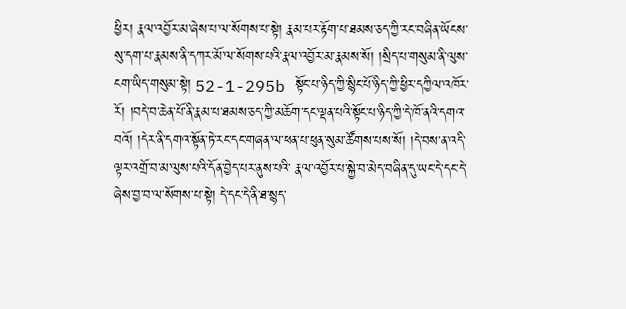ཕྱིར། རྣལ་འབྱོར་མ་ཞེས་པ་ལ་སོགས་པ་སྟེ། རྣམ་པར་རྟོག་པ་ཐམས་ཅད་ཀྱི་རང་བཞིན་ཡོངས་སུ་དག་པ་རྣམས་ནི་དཀར་མོ་ལ་སོགས་པའི་རྣལ་འབྱོར་མ་རྣམས་སོ། །སྲིད་པ་གསུམ་ནི་ལུས་ངག་ཡིད་གསུམ་སྟེ། 52-1-295b སྟོང་པ་ཉིད་ཀྱི་སྙིང་པོ་ཉིད་ཀྱི་ཕྱིར་དཀྱིལ་འཁོར་རོ། །བདེ་བ་ཆེན་པོ་ནི་རྣམ་པ་ཐམས་ཅད་ཀྱི་མཆོག་དང་ལྡན་པའི་སྟོང་པ་ཉིད་ཀྱི་དེ་ཁོ་ནའི་དགའ་བའོ། །དེར་ནི་དགའ་སྟོན་ཏེ་རང་དང་གཞན་ལ་ཕན་པ་ཕུན་སུམ་ཚོགས་པས་སོ། །དེ་བས་ན་འདི་ལྟར་འགྲོ་བ་མ་ལུས་པའི་དོན་བྱེད་པར་ནུས་པའི་ རྣལ་འབྱོར་པ་སྐྱེ་བ་མེད་བཞིན་དུ་ཡང་དེ་དང་དེ་ཞེས་བྱ་བ་ལ་སོགས་པ་སྟེ། དེ་དང་དེ་ནི་ཐ་སྙད་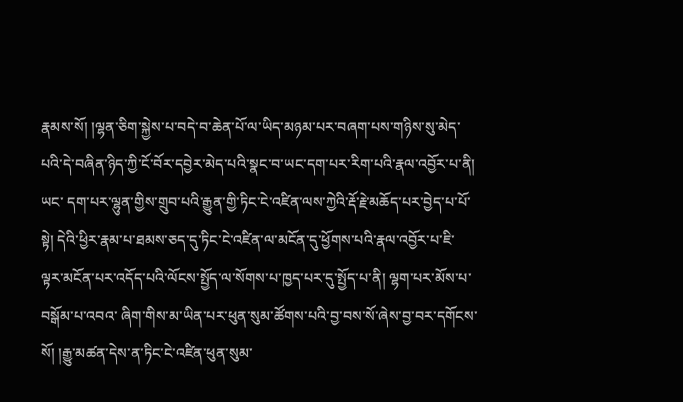རྣམས་སོ། །ལྷན་ཅིག་སྐྱེས་པ་བདེ་བ་ཆེན་པོ་ལ་ཡིད་མཉམ་པར་བཞག་པས་གཉིས་སུ་མེད་པའི་དེ་བཞིན་ཉིད་ཀྱི་ངོ་བོར་དབྱེར་མེད་པའི་སྣང་བ་ཡང་དག་པར་རིག་པའི་རྣལ་འབྱོར་པ་ནི། ཡང་ དག་པར་ལྷུན་གྱིས་གྲུབ་པའི་རྒྱུན་གྱི་ཏིང་ངེ་འཛིན་ལས་ཀྱེའི་རྡོ་རྗེ་མཆོད་པར་བྱེད་པ་པོ་སྟེ། དེའི་ཕྱིར་རྣམ་པ་ཐམས་ཅད་དུ་ཏིང་ངེ་འཛིན་ལ་མངོན་དུ་ཕྱོགས་པའི་རྣལ་འབྱོར་པ་ཇི་ལྟར་མངོན་པར་འདོད་པའི་ལོངས་སྤྱོད་ལ་སོགས་པ་ཁྱད་པར་དུ་སྤྱོད་པ་ནི། ལྷག་པར་མོས་པ་བསྒོམ་པ་འབའ་ ཞིག་གིས་མ་ཡིན་པར་ཕུན་སུམ་ཚོགས་པའི་བྱ་བས་སོ་ཞེས་བྱ་བར་དགོངས་སོ། །རྒྱུ་མཚན་དེས་ན་ཏིང་ངེ་འཛིན་ཕུན་སུམ་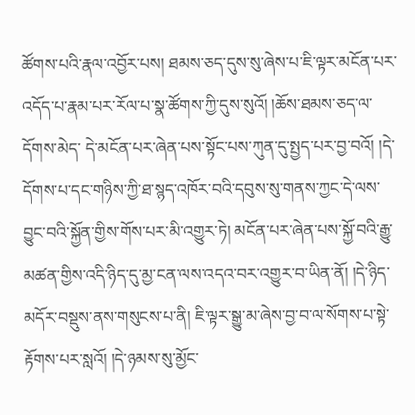ཚོགས་པའི་རྣལ་འབྱོར་པས། ཐམས་ཅད་དུས་སུ་ཞེས་པ་ཇི་ལྟར་མངོན་པར་འདོད་པ་རྣམ་པར་རོལ་པ་སྣ་ཚོགས་ཀྱི་དུས་སུའོ། །ཆོས་ཐམས་ཅད་ལ་དོགས་མེད་ དེ་མངོན་པར་ཞེན་པས་སྟོང་པས་ཀུན་དུ་སྤྱད་པར་བྱ་བའོ། །དེ་དོགས་པ་དང་གཉིས་ཀྱི་ཐ་སྙད་འཁོར་བའི་དབུས་སུ་གནས་ཀྱང་དེ་ལས་བྱུང་བའི་སྐྱོན་གྱིས་གོས་པར་མི་འགྱུར་ཏེ། མངོན་པར་ཞེན་པས་སྐྱོ་བའི་རྒྱུ་མཚན་གྱིས་འདི་ཉིད་དུ་མྱ་ངན་ལས་འདའ་བར་འགྱུར་བ་ཡིན་ནོ། །དེ་ཉིད་ མདོར་བསྡུས་ནས་གསུངས་པ་ནི། ཇི་ལྟར་སྒྱུ་མ་ཞེས་བྱ་བ་ལ་སོགས་པ་སྟེ་རྟོགས་པར་སླའོ། །དེ་ཉམས་སུ་མྱོང་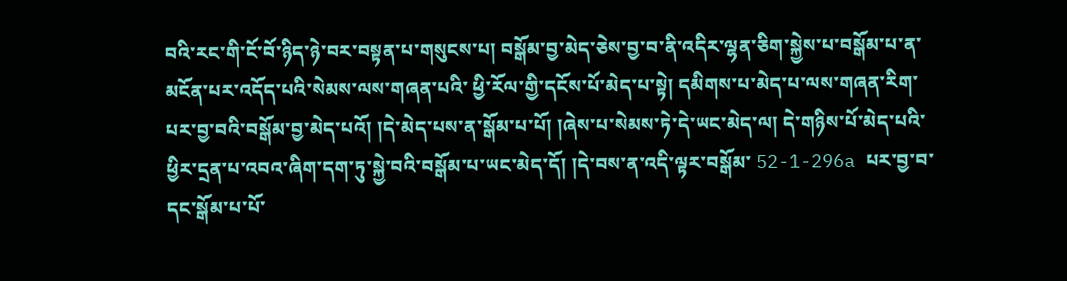བའི་རང་གི་ངོ་བོ་ཉིད་ཉེ་བར་བསྟན་པ་གསུངས་པ། བསྒོམ་བྱ་མེད་ཅེས་བྱ་བ་ནི་འདིར་ལྷན་ཅིག་སྐྱེས་པ་བསྒོམ་པ་ན་མངོན་པར་འདོད་པའི་སེམས་ལས་གཞན་པའི་ ཕྱི་རོལ་གྱི་དངོས་པོ་མེད་པ་སྟེ། དམིགས་པ་མེད་པ་ལས་གཞན་རིག་པར་བྱ་བའི་བསྒོམ་བྱ་མེད་པའོ། །དེ་མེད་པས་ན་སྒོམ་པ་པོ། །ཞེས་པ་སེམས་ཏེ་དེ་ཡང་མེད་ལ། དེ་གཉིས་པོ་མེད་པའི་ཕྱིར་དྲན་པ་འབའ་ཞིག་དག་ཏུ་སྐྱེ་བའི་བསྒོམ་པ་ཡང་མེད་དོ། །དེ་བས་ན་འདི་ལྟར་བསྒོམ་ 52-1-296a པར་བྱ་བ་དང་སྒོམ་པ་པོ་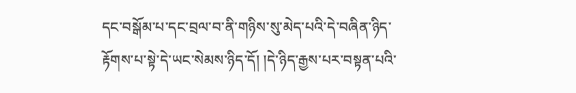དང་བསྒོམ་པ་དང་བྲལ་བ་ནི་གཉིས་སུ་མེད་པའི་དེ་བཞིན་ཉིད་རྟོགས་པ་སྟེ་དེ་ཡང་སེམས་ཉིད་དོ། །དེ་ཉིད་རྒྱས་པར་བསྟན་པའི་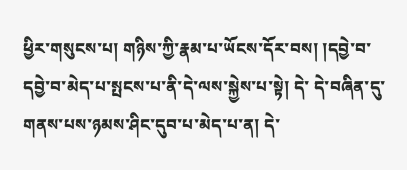ཕྱིར་གསུངས་པ། གཉིས་ཀྱི་རྣམ་པ་ཡོངས་དོར་བས། །དབྱེ་བ་དབྱེ་བ་མེད་པ་སྤངས་པ་ནི་དེ་ལས་སྐྱེས་པ་སྟེ། དེ་ དེ་བཞིན་དུ་གནས་པས་ཉམས་ཤིང་དུབ་པ་མེད་པ་ན། དེ་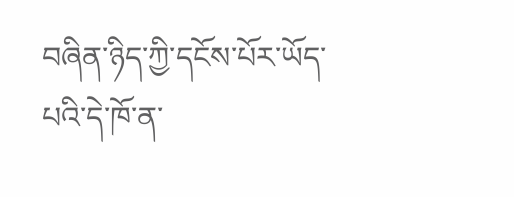བཞིན་ཉིད་ཀྱི་དངོས་པོར་ཡོད་པའི་དེ་ཁོ་ན་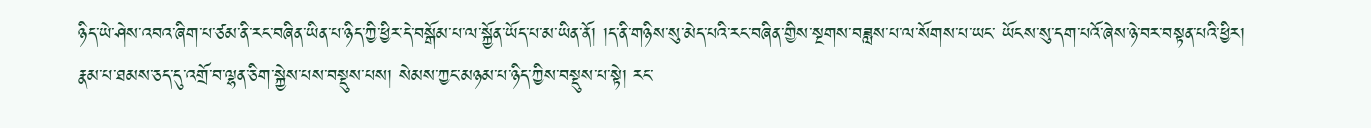ཉིད་ཡེ་ཤེས་འབའ་ཞིག་པ་ཙམ་ནི་རང་བཞིན་ཡིན་པ་ཉིད་ཀྱི་ཕྱིར་དེ་བསྒོམ་པ་ལ་སྐྱོན་ཡོད་པ་མ་ཡིན་ནོ། །ད་ནི་གཉིས་སུ་མེད་པའི་རང་བཞིན་གྱིས་སྔགས་བཟླས་པ་ལ་སོགས་པ་ཡང་ ཡོངས་སུ་དག་པའོ་ཞེས་ཉེ་བར་བསྟན་པའི་ཕྱིར། རྣམ་པ་ཐམས་ཅད་དུ་འགྲོ་བ་ལྷན་ཅིག་སྐྱེས་པས་བསྡུས་པས། སེམས་ཀྱང་མཉམ་པ་ཉིད་ཀྱིས་བསྡུས་པ་སྟེ། རང་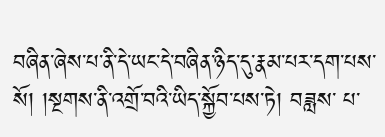བཞིན་ཞེས་པ་ནི་དེ་ཡང་དེ་བཞིན་ཉིད་དུ་རྣམ་པར་དག་པས་སོ། །སྔགས་ནི་འགྲོ་བའི་ཡིད་སྐྱོབ་པས་ཏེ། བཟླས་ པ་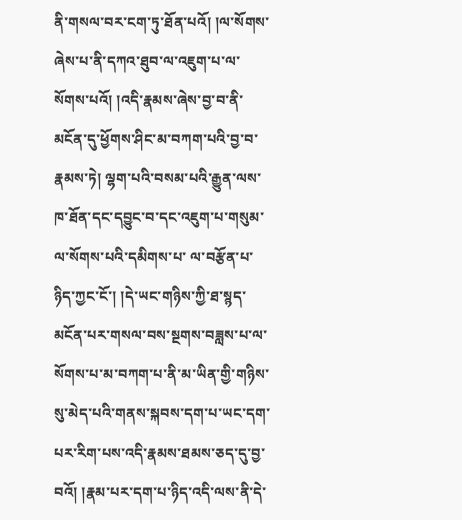ནི་གསལ་བར་ངག་ཏུ་ཐོན་པའོ། །ལ་སོགས་ཞེས་པ་ནི་དཀའ་ཐུབ་ལ་འཇུག་པ་ལ་སོགས་པའོ། །འདི་རྣམས་ཞེས་བྱ་བ་ནི་མངོན་དུ་ཕྱོགས་ཤིང་མ་བཀག་པའི་བྱ་བ་རྣམས་ཏེ། ལྷག་པའི་བསམ་པའི་རྒྱུན་ལས་ཁ་ཐོན་དང་དབྱུང་བ་དང་འཇུག་པ་གསུམ་ལ་སོགས་པའི་དམིགས་པ་ ལ་བརྩོན་པ་ཉིད་ཀྱང་ངོ་། །དེ་ཡང་གཉིས་ཀྱི་ཐ་སྙད་མངོན་པར་གསལ་བས་སྔགས་བཟླས་པ་ལ་སོགས་པ་མ་བཀག་པ་ནི་མ་ཡིན་གྱི་གཉིས་སུ་མེད་པའི་གནས་སྐབས་དག་པ་ཡང་དག་པར་རིག་པས་འདི་རྣམས་ཐམས་ཅད་དུ་བྱ་བའོ། །རྣམ་པར་དག་པ་ཉིད་འདི་ལས་ནི་དེ་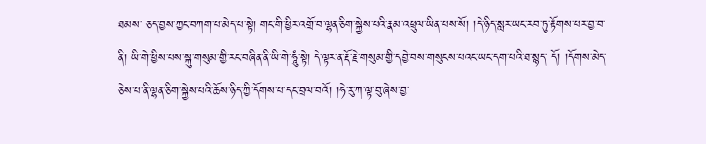ཐམས་ ཅད་བྱས་ཀྱང་བཀག་པ་མེད་པ་སྟེ། གང་གི་ཕྱིར་འགྲོ་བ་ལྷན་ཅིག་སྐྱེས་པའི་རྣམ་འཕྲུལ་ཡིན་པས་སོ། །དེ་ཉིད་སླར་ཡང་རབ་ཏུ་རྟོགས་པར་བྱ་བ་ནི། ཡི་གེ་ཕྱིས་པས་སྐུ་གསུམ་གྱི་རང་བཞིན་ནི་ཡི་གེ་ཧཱུཾ་སྟེ། དེ་ལྟར་ན་རྡོ་རྗེ་གསུམ་གྱི་དབྱེ་བས་གསུངས་པའང་ཡང་དག་པའི་ཐ་སྙད་ དོ། །དོགས་མེད་ཅེས་པ་ནི་ལྷན་ཅིག་སྐྱེས་པའི་ཆོས་ཉིད་ཀྱི་དོགས་པ་དང་བྲལ་བའོ། །ཧེ་རུ་ཀ་ལྟ་བུ་ཞེས་བྱ་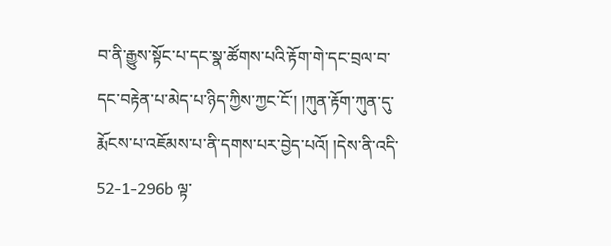བ་ནི་རྒྱུས་སྟོང་པ་དང་སྣ་ཚོགས་པའི་རྟོག་གེ་དང་བྲལ་བ་དང་བརྟེན་པ་མེད་པ་ཉིད་ཀྱིས་ཀྱང་ངོ་། །ཀུན་རྟོག་ཀུན་དུ་རྨོངས་པ་འཇོམས་པ་ནི་དགས་པར་བྱེད་པའོ། །དེས་ནི་འདི་ 52-1-296b ལྟ་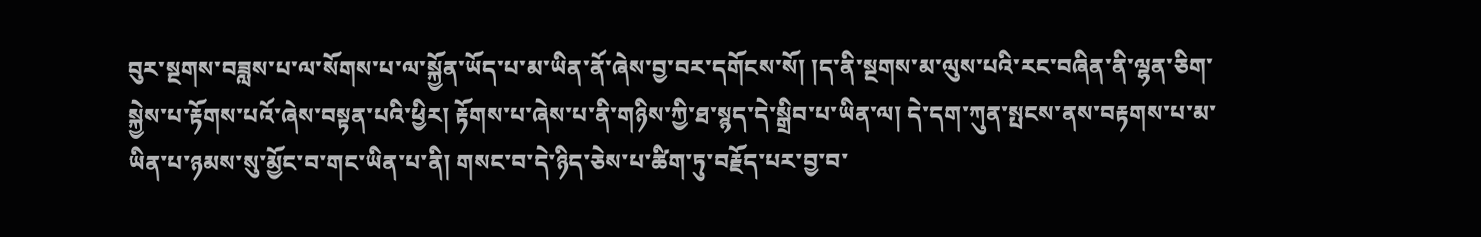བུར་སྔགས་བཟླས་པ་ལ་སོགས་པ་ལ་སྐྱོན་ཡོད་པ་མ་ཡིན་ནོ་ཞེས་བྱ་བར་དགོངས་སོ། །ད་ནི་སྔགས་མ་ལུས་པའི་རང་བཞིན་ནི་ལྷན་ཅིག་སྐྱེས་པ་རྟོགས་པའོ་ཞེས་བསྟན་པའི་ཕྱིར། རྟོགས་པ་ཞེས་པ་ནི་གཉིས་ཀྱི་ཐ་སྙད་དེ་སྒྲིབ་པ་ཡིན་ལ། དེ་དག་ཀུན་སྤངས་ནས་བརྟགས་པ་མ་ ཡིན་པ་ཉམས་སུ་མྱོང་བ་གང་ཡིན་པ་ནི། གསང་བ་དེ་ཉིད་ཅེས་པ་ཚིག་ཏུ་བརྗོད་པར་བྱ་བ་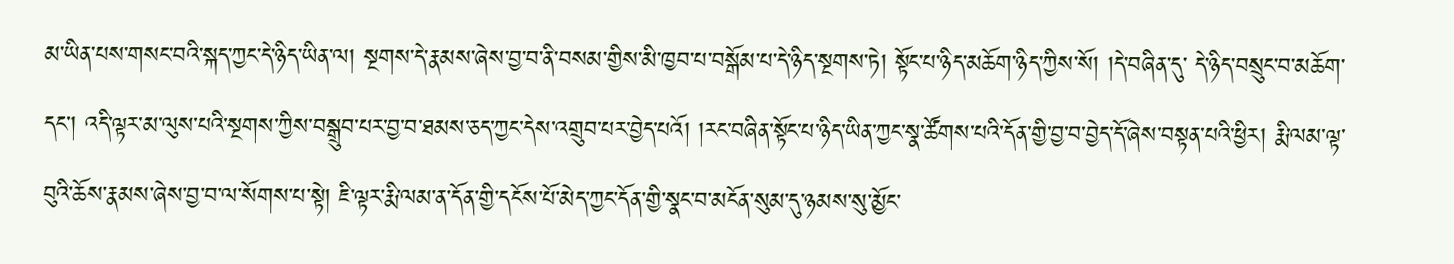མ་ཡིན་པས་གསང་བའི་སྐད་ཀྱང་དེ་ཉིད་ཡིན་ལ། སྔགས་དེ་རྣམས་ཞེས་བྱ་བ་ནི་བསམ་གྱིས་མི་ཁྱབ་པ་བསྒོམ་པ་དེ་ཉིད་སྔགས་ཏེ། སྟོང་པ་ཉིད་མཆོག་ཉིད་ཀྱིས་སོ། །དེ་བཞིན་དུ་ དེ་ཉིད་བསྲུང་བ་མཆོག་དང་། འདི་ལྟར་མ་ལུས་པའི་སྔགས་ཀྱིས་བསྒྲུབ་པར་བྱ་བ་ཐམས་ཅད་ཀྱང་དེས་འགྲུབ་པར་བྱེད་པའོ། །རང་བཞིན་སྟོང་པ་ཉིད་ཡིན་ཀྱང་སྣ་ཚོགས་པའི་དོན་གྱི་བྱ་བ་བྱེད་དོ་ཞེས་བསྟན་པའི་ཕྱིར། རྨི་ལམ་ལྟ་བུའི་ཆོས་རྣམས་ཞེས་བྱ་བ་ལ་སོགས་པ་སྟེ། ཇི་ལྟར་རྨི་ལམ་ན་དོན་གྱི་དངོས་པོ་མེད་ཀྱང་དོན་གྱི་སྣང་བ་མངོན་སུམ་དུ་ཉམས་སུ་མྱོང་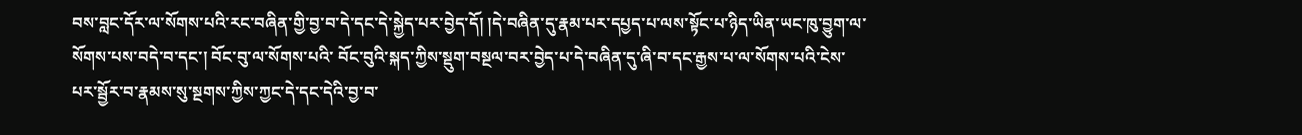བས་བླང་དོར་ལ་སོགས་པའི་རང་བཞིན་གྱི་བྱ་བ་དེ་དང་དེ་སྐྱེད་པར་བྱེད་དོ། །དེ་བཞིན་དུ་རྣམ་པར་དཔྱད་པ་ལས་སྟོང་པ་ཉིད་ཡིན་ཡང་ཁུ་བྱུག་ལ་སོགས་པས་བདེ་བ་དང་། བོང་བུ་ལ་སོགས་པའི་ བོང་བུའི་སྐད་ཀྱིས་སྡུག་བསྔལ་བར་བྱེད་པ་དེ་བཞིན་དུ་ཞི་བ་དང་རྒྱས་པ་ལ་སོགས་པའི་ངེས་པར་སྦྱོར་བ་རྣམས་སུ་སྔགས་ཀྱིས་ཀྱང་དེ་དང་དེའི་བྱ་བ་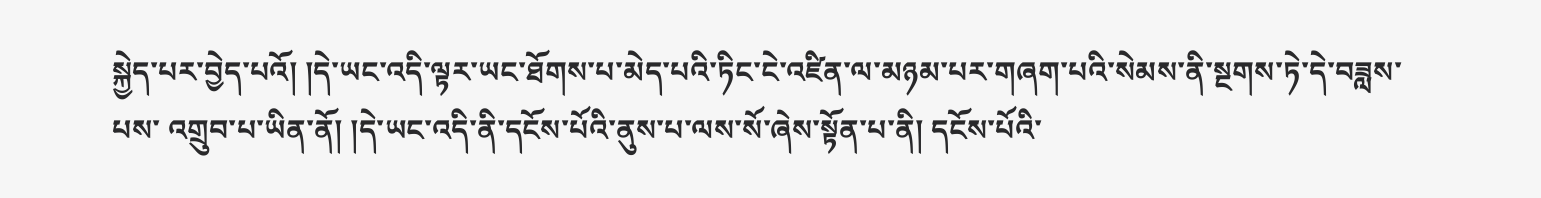སྐྱེད་པར་བྱེད་པའོ། །དེ་ཡང་འདི་ལྟར་ཡང་ཐོགས་པ་མེད་པའི་ཏིང་ངེ་འཛིན་ལ་མཉམ་པར་གཞག་པའི་སེམས་ནི་སྔགས་ཏེ་དེ་བཟླས་པས་ འགྲུབ་པ་ཡིན་ནོ། །དེ་ཡང་འདི་ནི་དངོས་པོའི་ནུས་པ་ལས་སོ་ཞེས་སྟོན་པ་ནི། དངོས་པོའི་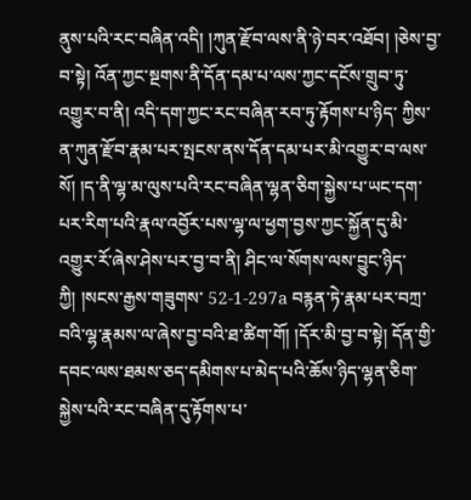ནུས་པའི་རང་བཞིན་འདི། །ཀུན་རྫོབ་ལས་ནི་ཉེ་བར་འཐོབ། །ཅེས་བྱ་བ་སྟེ། འོན་ཀྱང་སྔགས་ནི་དོན་དམ་པ་ལས་ཀྱང་དངོས་གྲུབ་ཏུ་འགྱུར་བ་ནི། འདི་དག་ཀྱང་རང་བཞིན་རབ་ཏུ་རྟོགས་པ་ཉིད་ ཀྱིས་ན་ཀུན་རྫོབ་རྣམ་པར་སྤངས་ནས་དོན་དམ་པར་མི་འགྱུར་བ་ལས་སོ། །ད་ནི་ལྷ་མ་ལུས་པའི་རང་བཞིན་ལྷན་ཅིག་སྐྱེས་པ་ཡང་དག་པར་རིག་པའི་རྣལ་འབྱོར་པས་ལྷ་ལ་ཕྱག་བྱས་ཀྱང་སྐྱོན་དུ་མི་འགྱུར་རོ་ཞེས་ཤེས་པར་བྱ་བ་ནི། ཤིང་ལ་སོགས་ལས་བྱུང་ཉིད་ཀྱི། །སངས་རྒྱས་གཟུགས་ 52-1-297a བརྙན་ཏེ་རྣམ་པར་བཀྲ་བའི་ལྷ་རྣམས་ལ་ཞེས་བྱ་བའི་ཐ་ཚིག་གོ། །དོར་མི་བྱ་བ་སྟེ། དོན་གྱི་དབང་ལས་ཐམས་ཅད་དམིགས་པ་མེད་པའི་ཆོས་ཉིད་ལྷན་ཅིག་སྐྱེས་པའི་རང་བཞིན་དུ་རྟོགས་པ་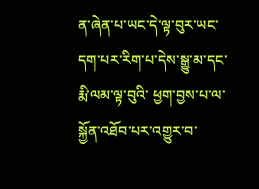ན་ཞེན་པ་ཡང་དེ་ལྟ་བུར་ཡང་དག་པར་རིག་པ་དེས་སྒྱུ་མ་དང་རྨི་ལམ་ལྟ་བུའི་ ཕྱག་བྱས་པ་ལ་སྐྱོན་འཐོབ་པར་འགྱུར་བ་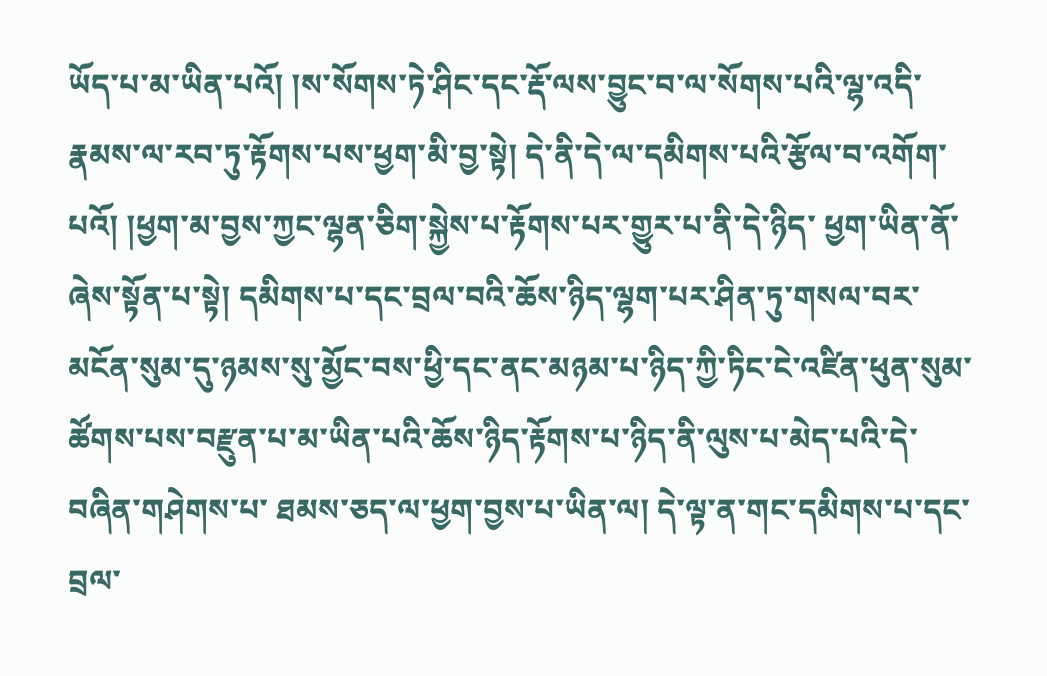ཡོད་པ་མ་ཡིན་པའོ། །ས་སོགས་ཏེ་ཤིང་དང་རྡོ་ལས་བྱུང་བ་ལ་སོགས་པའི་ལྷ་འདི་རྣམས་ལ་རབ་ཏུ་རྟོགས་པས་ཕྱག་མི་བྱ་སྟེ། དེ་ནི་དེ་ལ་དམིགས་པའི་རྩོལ་བ་འགོག་པའོ། །ཕྱག་མ་བྱས་ཀྱང་ལྷན་ཅིག་སྐྱེས་པ་རྟོགས་པར་གྱུར་པ་ནི་དེ་ཉིད་ ཕྱག་ཡིན་ནོ་ཞེས་སྟོན་པ་སྟེ། དམིགས་པ་དང་བྲལ་བའི་ཆོས་ཉིད་ལྷག་པར་ཤིན་ཏུ་གསལ་བར་མངོན་སུམ་དུ་ཉམས་སུ་མྱོང་བས་ཕྱི་དང་ནང་མཉམ་པ་ཉིད་ཀྱི་ཏིང་ངེ་འཛིན་ཕུན་སུམ་ཚོགས་པས་བརྫུན་པ་མ་ཡིན་པའི་ཆོས་ཉིད་རྟོགས་པ་ཉིད་ནི་ལུས་པ་མེད་པའི་དེ་བཞིན་གཤེགས་པ་ ཐམས་ཅད་ལ་ཕྱག་བྱས་པ་ཡིན་ལ། དེ་ལྟ་ན་གང་དམིགས་པ་དང་བྲལ་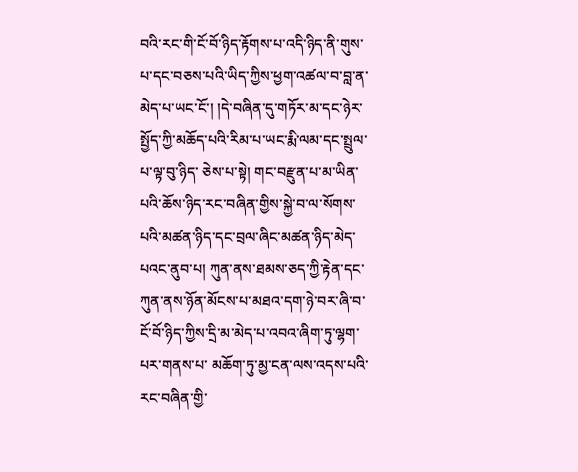བའི་རང་གི་ངོ་བོ་ཉིད་རྟོགས་པ་འདི་ཉིད་ནི་གུས་པ་དང་བཅས་པའི་ཡིད་ཀྱིས་ཕྱག་འཚལ་བ་བླ་ན་མེད་པ་ཡང་ངོ་། །དེ་བཞིན་དུ་གཏོར་མ་དང་ཉེར་སྤྱོད་ཀྱི་མཆོད་པའི་རིམ་པ་ཡང་རྨི་ལམ་དང་སྤྲུལ་པ་ལྟ་བུ་ཉིད་ ཅེས་པ་སྟེ། གང་བརྫུན་པ་མ་ཡིན་པའི་ཆོས་ཉིད་རང་བཞིན་གྱིས་སྐྱེ་བ་ལ་སོགས་པའི་མཚན་ཉིད་དང་བྲལ་ཞིང་མཚན་ཉིད་མེད་པའང་ནུབ་པ། ཀུན་ནས་ཐམས་ཅད་ཀྱི་རྟེན་དང་ཀུན་ནས་ཉོན་མོངས་པ་མཐའ་དག་ཉེ་བར་ཞི་བ་ངོ་བོ་ཉིད་ཀྱིས་དྲི་མ་མེད་པ་འབའ་ཞིག་ཏུ་ལྷག་པར་གནས་པ་ མཆོག་ཏུ་མྱ་ངན་ལས་འདས་པའི་རང་བཞིན་གྱི་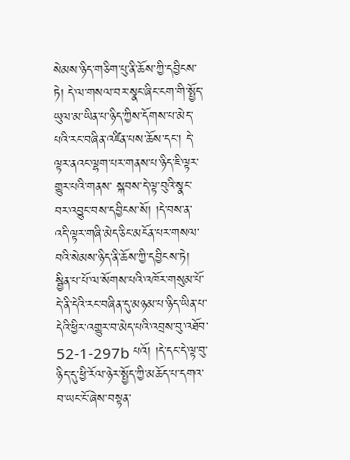སེམས་ཉིད་གཅིག་པུ་ནི་ཆོས་ཀྱི་དབྱིངས་ཏེ། དེ་ལ་གསལ་བར་སྣང་ཞིང་ངག་གི་སྤྱོད་ཡུལ་མ་ཡིན་པ་ཉིད་ཀྱིས་དོགས་པ་མེད་པའི་རང་བཞིན་འཛིན་པས་ཆོས་དང་། དེ་ལྟར་ནའང་ལྷག་པར་གནས་པ་ཉིད་ཇི་ལྟར་གྱུར་པའི་གནས་ སྐབས་དེ་ལྟ་བུའི་སྣང་བར་འབྱུང་བས་དབྱིངས་སོ། །དེ་བས་ན་འདི་ལྟར་གཞི་མེད་ཅིང་མངོན་པར་གསལ་བའི་སེམས་ཉིད་ནི་ཆོས་ཀྱི་དབྱིངས་ཏེ། སྦྱིན་པ་པོ་ལ་སོགས་པའི་འཁོར་གསུམ་པོ་དེ་ནི་དེའི་རང་བཞིན་དུ་མཉམ་པ་ཉིད་ཡིན་པ་དེའི་ཕྱིར་འགྱུར་བ་མེད་པའི་འབྲས་བུ་འཐོབ་ 52-1-297b པའོ། །དེ་དང་དེ་ལྟ་བུ་ཉིད་དུ་ཕྱི་རོལ་ཉེར་སྤྱོད་ཀྱི་མཆོད་པ་དགའ་བ་ཡང་ངོ་ཞེས་བསྟན་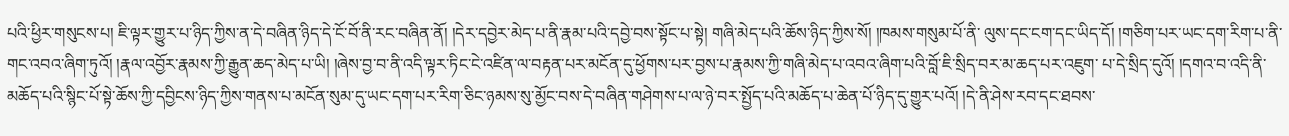པའི་ཕྱིར་གསུངས་པ། ཇི་ལྟར་གྱུར་པ་ཉིད་ཀྱིས་ན་དེ་བཞིན་ཉིད་དེ་ངོ་བོ་ནི་རང་བཞིན་ནོ། །དེར་དབྱེར་མེད་པ་ནི་རྣམ་པའི་དབྱེ་བས་སྟོང་པ་སྟེ། གཞི་མེད་པའི་ཆོས་ཉིད་ཀྱིས་སོ། །ཁམས་གསུམ་པོ་ནི་ ལུས་དང་ངག་དང་ཡིད་དོ། །གཅིག་པར་ཡང་དག་རིག་པ་ནི་གང་འབའ་ཞིག་ཏུའོ། །རྣལ་འབྱོར་རྣམས་ཀྱི་རྒྱུན་ཆད་མེད་པ་ཡི། །ཞེས་བྱ་བ་ནི་འདི་ལྟར་ཏིང་ངེ་འཛིན་ལ་བརྟན་པར་མངོན་དུ་ཕྱོགས་པར་བྱས་པ་རྣམས་ཀྱི་གཞི་མེད་པ་འབའ་ཞིག་པའི་བློ་ཇི་སྲིད་བར་མ་ཆད་པར་འཇུག་ པ་དེ་སྲིད་དུའོ། །དགའ་བ་འདི་ནི་མཆོད་པའི་སྙིང་པོ་སྟེ་ཆོས་ཀྱི་དབྱིངས་ཉིད་ཀྱིས་གནས་པ་མངོན་སུམ་དུ་ཡང་དག་པར་རིག་ཅིང་ཉམས་སུ་མྱོང་བས་དེ་བཞིན་གཤེགས་པ་ལ་ཉེ་བར་སྤྱོད་པའི་མཆོད་པ་ཆེན་པོ་ཉིད་དུ་གྱུར་པའོ། །དེ་ནི་ཤེས་རབ་དང་ཐབས་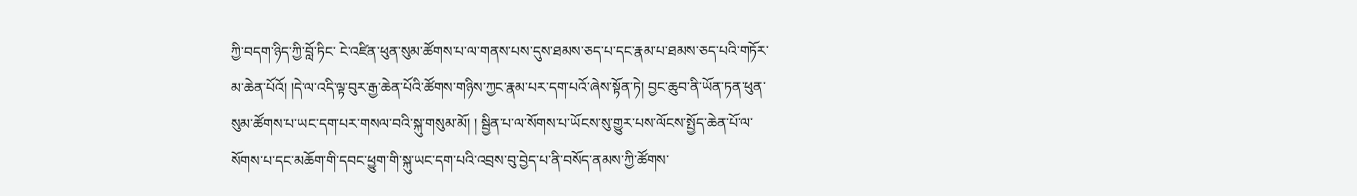ཀྱི་བདག་ཉིད་ཀྱི་བློ་ཏིང་ ངེ་འཛིན་ཕུན་སུམ་ཚོགས་པ་ལ་གནས་པས་དུས་ཐམས་ཅད་པ་དང་རྣམ་པ་ཐམས་ཅད་པའི་གཏོར་མ་ཆེན་པོའོ། །དེ་ལ་འདི་ལྟ་བུར་རྒྱ་ཆེན་པོའི་ཚོགས་གཉིས་ཀྱང་རྣམ་པར་དག་པའོ་ཞེས་སྟོན་ཏེ། བྱང་ཆུབ་ནི་ཡོན་ཏན་ཕུན་སུམ་ཚོགས་པ་ཡང་དག་པར་གསལ་བའི་སྐུ་གསུམ་མོ། ། སྦྱིན་པ་ལ་སོགས་པ་ཡོངས་སུ་གྱུར་པས་ལོངས་སྤྱོད་ཆེན་པོ་ལ་སོགས་པ་དང་མཆོག་གི་དབང་ཕྱུག་གི་སྐུ་ཡང་དག་པའི་འབྲས་བུ་བྱེད་པ་ནི་བསོད་ནམས་ཀྱི་ཚོགས་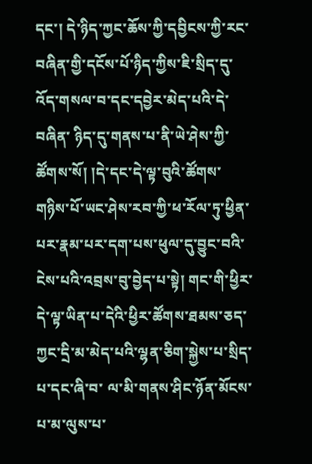དང་། དེ་ཉིད་ཀྱང་ཆོས་ཀྱི་དབྱིངས་ཀྱི་རང་བཞིན་གྱི་དངོས་པོ་ཉིད་ཀྱིས་ཇི་སྲིད་དུ་འོད་གསལ་བ་དང་དབྱེར་མེད་པའི་དེ་བཞིན་ ཉིད་དུ་གནས་པ་ནི་ཡེ་ཤེས་ཀྱི་ཚོགས་སོ། །དེ་དང་དེ་ལྟ་བུའི་ཚོགས་གཉིས་པོ་ཡང་ཤེས་རབ་ཀྱི་ཕ་རོལ་ཏུ་ཕྱིན་པར་རྣམ་པར་དག་པས་ཕུལ་དུ་བྱུང་བའི་ངེས་པའི་འབྲས་བུ་བྱེད་པ་སྟེ། གང་གི་ཕྱིར་དེ་ལྟ་ཡིན་པ་དེའི་ཕྱིར་ཚོགས་ཐམས་ཅད་ཀྱང་དྲི་མ་མེད་པའི་ལྷན་ཅིག་སྐྱེས་པ་སྲིད་པ་དང་ཞི་བ་ ལ་མི་གནས་ཤིང་ཉོན་མོངས་པ་མ་ལུས་པ་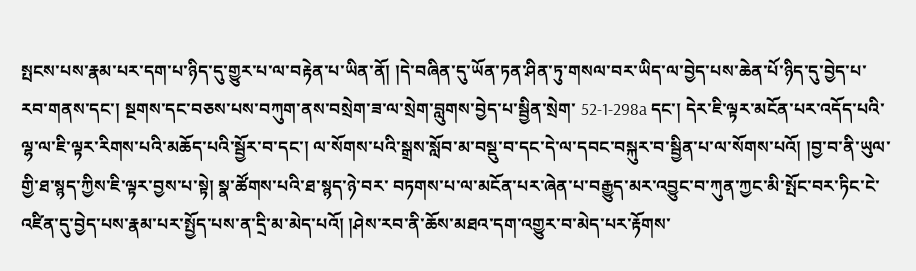སྤངས་པས་རྣམ་པར་དག་པ་ཉིད་དུ་གྱུར་པ་ལ་བརྟེན་པ་ཡིན་ནོ། །དེ་བཞིན་དུ་ཡོན་ཏན་ཤིན་ཏུ་གསལ་བར་ཡིད་ལ་བྱེད་པས་ཆེན་པོ་ཉིད་དུ་བྱེད་པ་རབ་གནས་དང་། སྔགས་དང་བཅས་པས་བཀུག་ནས་བསྲེག་ཟ་ལ་སྲེག་བླུགས་བྱེད་པ་སྦྱིན་སྲེག་ 52-1-298a དང་། དེར་ཇི་ལྟར་མངོན་པར་འདོད་པའི་ལྷ་ལ་ཇི་ལྟར་རིགས་པའི་མཆོད་པའི་སྦྱོར་བ་དང་། ལ་སོགས་པའི་སྒྲས་སློབ་མ་བསྡུ་བ་དང་དེ་ལ་དབང་བསྐུར་བ་སྦྱིན་པ་ལ་སོགས་པའོ། །བྱ་བ་ནི་ཡུལ་གྱི་ཐ་སྙད་ཀྱིས་ཇི་ལྟར་བྱས་པ་སྟེ། སྣ་ཚོགས་པའི་ཐ་སྙད་ཉེ་བར་ བཏགས་པ་ལ་མངོན་པར་ཞེན་པ་བརྒྱུད་མར་འབྱུང་བ་ཀུན་ཀྱང་མི་སྤོང་བར་ཏིང་ངེ་འཛིན་དུ་བྱེད་པས་རྣམ་པར་སྤྱོད་པས་ན་དྲི་མ་མེད་པའོ། །ཤེས་རབ་ནི་ཆོས་མཐའ་དག་འགྱུར་བ་མེད་པར་རྟོགས་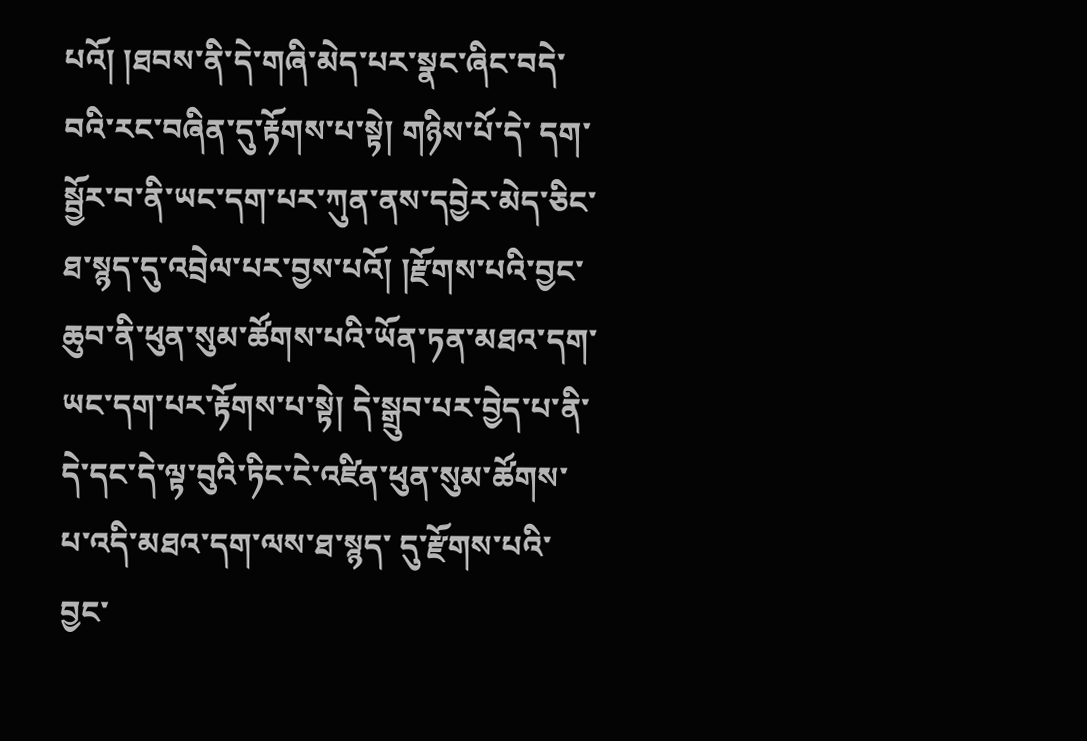པའོ། །ཐབས་ནི་དེ་གཞི་མེད་པར་སྣང་ཞིང་བདེ་བའི་རང་བཞིན་དུ་རྟོགས་པ་སྟེ། གཉིས་པོ་དེ་ དག་སྦྱོར་བ་ནི་ཡང་དག་པར་ཀུན་ནས་དབྱེར་མེད་ཅིང་ཐ་སྙད་དུ་འབྲེལ་པར་བྱས་པའོ། །རྫོགས་པའི་བྱང་ཆུབ་ནི་ཕུན་སུམ་ཚོགས་པའི་ཡོན་ཏན་མཐའ་དག་ཡང་དག་པར་རྟོགས་པ་སྟེ། དེ་སྒྲུབ་པར་བྱེད་པ་ནི་དེ་དང་དེ་ལྟ་བུའི་ཏིང་ངེ་འཛིན་ཕུན་སུམ་ཚོགས་པ་འདི་མཐའ་དག་ལས་ཐ་སྙད་ དུ་རྫོགས་པའི་བྱང་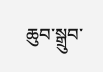ཆུབ་སྒྲུབ་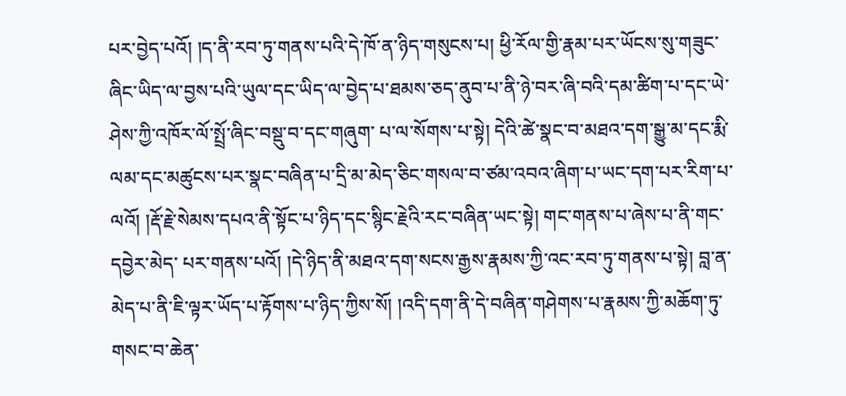པར་བྱེད་པའོ། །ད་ནི་རབ་ཏུ་གནས་པའི་དེ་ཁོ་ན་ཉིད་གསུངས་པ། ཕྱི་རོལ་གྱི་རྣམ་པར་ཡོངས་སུ་གཟུང་ཞིང་ཡིད་ལ་བྱས་པའི་ཡུལ་དང་ཡིད་ལ་བྱེད་པ་ཐམས་ཅད་ནུབ་པ་ནི་ཉེ་བར་ཞི་བའི་དམ་ཚིག་པ་དང་ཡེ་ཤེས་ཀྱི་འཁོར་ལོ་སྤྲོ་ཞིང་བསྡུ་བ་དང་གཞུག་ པ་ལ་སོགས་པ་སྟེ། དེའི་ཚེ་སྣང་བ་མཐའ་དག་སྒྱུ་མ་དང་རྨི་ལམ་དང་མཚུངས་པར་སྣང་བཞིན་པ་དྲི་མ་མེད་ཅིང་གསལ་བ་ཙམ་འབའ་ཞིག་པ་ཡང་དག་པར་རིག་པ་ལའོ། །རྡོ་རྗེ་སེམས་དཔའ་ནི་སྟོང་པ་ཉིད་དང་སྙིང་རྗེའི་རང་བཞིན་ཡང་སྟེ། གང་གནས་པ་ཞེས་པ་ནི་གང་དབྱེར་མེད་ པར་གནས་པའོ། །དེ་ཉིད་ནི་མཐའ་དག་སངས་རྒྱས་རྣམས་ཀྱི་འང་རབ་ཏུ་གནས་པ་སྟེ། བླ་ན་མེད་པ་ནི་ཇི་ལྟར་ཡོད་པ་རྟོགས་པ་ཉིད་ཀྱིས་སོ། །འདི་དག་ནི་དེ་བཞིན་གཤེགས་པ་རྣམས་ཀྱི་མཆོག་ཏུ་གསང་བ་ཆེན་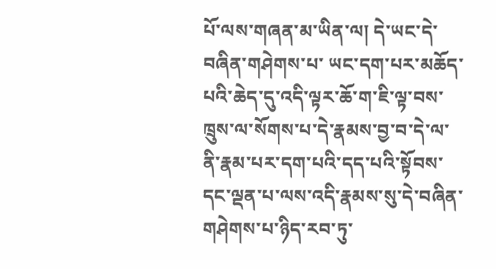པོ་ལས་གཞན་མ་ཡིན་ལ། དེ་ཡང་དེ་བཞིན་གཤེགས་པ་ ཡང་དག་པར་མཆོད་པའི་ཆེད་དུ་འདི་ལྟར་ཆོ་ག་ཇི་ལྟ་བས་ཁྲུས་ལ་སོགས་པ་དེ་རྣམས་བྱ་བ་དེ་ལ་ནི་རྣམ་པར་དག་པའི་དད་པའི་སྟོབས་དང་ལྡན་པ་ལས་འདི་རྣམས་སུ་དེ་བཞིན་གཤེགས་པ་ཉིད་རབ་ཏུ་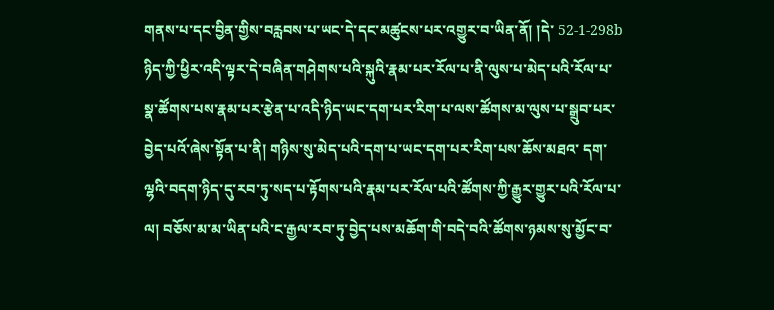གནས་པ་དང་བྱིན་གྱིས་བརླབས་པ་ཡང་དེ་དང་མཚུངས་པར་འགྱུར་བ་ཡིན་ནོ། །དེ་ 52-1-298b ཉིད་ཀྱི་ཕྱིར་འདི་ལྟར་དེ་བཞིན་གཤེགས་པའི་སྐུའི་རྣམ་པར་རོལ་པ་ནི་ལུས་པ་མེད་པའི་རོལ་པ་སྣ་ཚོགས་པས་རྣམ་པར་རྩེན་པ་འདི་ཉིད་ཡང་དག་པར་རིག་པ་ལས་ཚོགས་མ་ལུས་པ་སྒྲུབ་པར་བྱེད་པའོ་ཞེས་སྟོན་པ་ནི། གཉིས་སུ་མེད་པའི་དག་པ་ཡང་དག་པར་རིག་པས་ཆོས་མཐའ་ དག་ལྷའི་བདག་ཉིད་དུ་རབ་ཏུ་སད་པ་རྟོགས་པའི་རྣམ་པར་རོལ་པའི་ཚོགས་ཀྱི་རྒྱུར་གྱུར་པའི་རོལ་པ་ལ། བཅོས་མ་མ་ཡིན་པའི་ང་རྒྱལ་རབ་ཏུ་བྱེད་པས་མཆོག་གི་བདེ་བའི་ཚོགས་ཉམས་སུ་མྱོང་བ་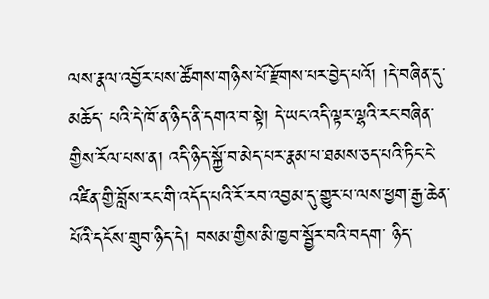ལས་རྣལ་འབྱོར་པས་ཚོགས་གཉིས་པོ་རྫོགས་པར་བྱེད་པའོ། །དེ་བཞིན་དུ་མཆོད་ པའི་དེ་ཁོ་ན་ཉིད་ནི་དགའ་བ་སྟེ། དེ་ཡང་འདི་ལྟར་ལྷའི་རང་བཞིན་གྱིས་རོལ་པས་ན། འདི་ཉིད་སྐྱོ་བ་མེད་པར་རྣམ་པ་ཐམས་ཅད་པའི་ཏིང་ངེ་འཛིན་གྱི་བློས་རང་གི་འདོད་པའི་རོ་རབ་འབྱམ་དུ་གྱུར་པ་ལས་ཕྱག་རྒྱ་ཆེན་པོའི་དངོས་གྲུབ་ཉིད་དེ། བསམ་གྱིས་མི་ཁྱབ་སྦྱོར་བའི་བདག་ ཉིད་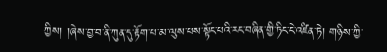ཀྱིས། །ཞེས་བྱ་བ་ནི་ཀུན་དུ་རྟོག་པ་མ་ལུས་པས་སྟོང་པའི་རང་བཞིན་གྱི་ཏིང་ངེ་འཛིན་ཏེ། གཉིས་ཀྱི་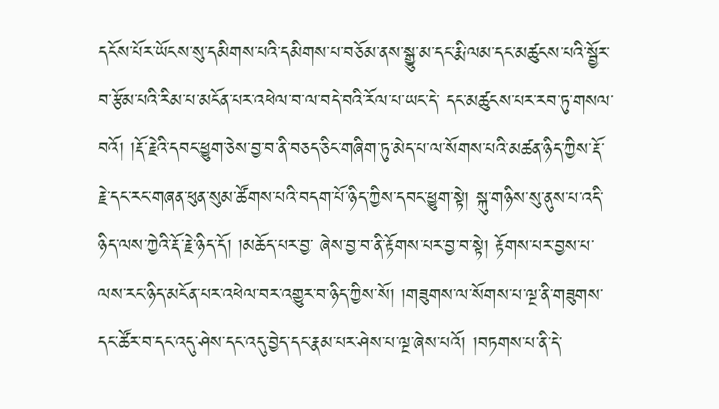དངོས་པོར་ཡོངས་སུ་དམིགས་པའི་དམིགས་པ་བཅོམ་ནས་སྒྱུ་མ་དང་རྨི་ལམ་དང་མཚུངས་པའི་སྦྱོར་བ་རྩོམ་པའི་རིམ་པ་མངོན་པར་འཕེལ་བ་ལ་བདེ་བའི་རོལ་པ་ཡང་དེ་ དང་མཚུངས་པར་རབ་ཏུ་གསལ་བའོ། །རྡོ་རྗེའི་དབང་ཕྱུག་ཅེས་བྱ་བ་ནི་བཅད་ཅིང་གཞིག་ཏུ་མེད་པ་ལ་སོགས་པའི་མཚན་ཉིད་ཀྱིས་རྡོ་རྗེ་དང་རང་གཞན་ཕུན་སུམ་ཚོགས་པའི་བདག་པོ་ཉིད་ཀྱིས་དབང་ཕྱུག་སྟེ། སྐུ་གཉིས་སུ་ནུས་པ་འདི་ཉིད་ལས་ཀྱེའི་རྡོ་རྗེ་ཉིད་དོ། །མཆོད་པར་བྱ་ ཞེས་བྱ་བ་ནི་རྟོགས་པར་བྱ་བ་སྟེ། རྟོགས་པར་བྱས་པ་ལས་རང་ཉིད་མངོན་པར་འཕེལ་བར་འགྱུར་བ་ཉིད་ཀྱིས་སོ། །གཟུགས་ལ་སོགས་པ་ལྔ་ནི་གཟུགས་དང་ཚོར་བ་དང་འདུ་ཤེས་དང་འདུ་བྱེད་དང་རྣམ་པར་ཤེས་པ་ལྔ་ཞེས་པའོ། །བཏགས་པ་ནི་དེ་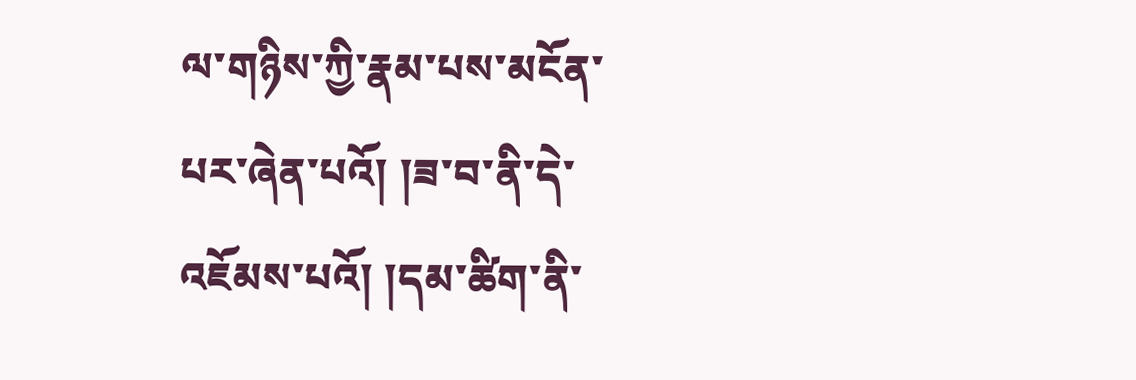ལ་གཉིས་ཀྱི་རྣམ་པས་མངོན་ པར་ཞེན་པའོ། །ཟ་བ་ནི་དེ་འཇོམས་པའོ། །དམ་ཚིག་ནི་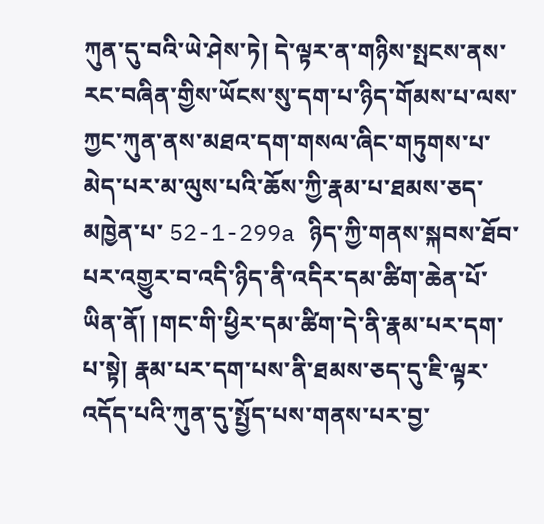ཀུན་དུ་བའི་ཡེ་ཤེས་ཏེ། དེ་ལྟར་ན་གཉིས་སྤངས་ནས་རང་བཞིན་གྱིས་ཡོངས་སུ་དག་པ་ཉིད་གོམས་པ་ལས་ཀྱང་ཀུན་ནས་མཐའ་དག་གསལ་ཞིང་གཏུགས་པ་མེད་པར་མ་ལུས་པའི་ཆོས་ཀྱི་རྣམ་པ་ཐམས་ཅད་མཁྱེན་པ་ 52-1-299a ཉིད་ཀྱི་གནས་སྐབས་ཐོབ་པར་འགྱུར་བ་འདི་ཉིད་ནི་འདིར་དམ་ཚིག་ཆེན་པོ་ཡིན་ནོ། །གང་གི་ཕྱིར་དམ་ཚིག་དེ་ནི་རྣམ་པར་དག་པ་སྟེ། རྣམ་པར་དག་པས་ནི་ཐམས་ཅད་དུ་ཇི་ལྟར་འདོད་པའི་ཀུན་དུ་སྤྱོད་པས་གནས་པར་བྱ་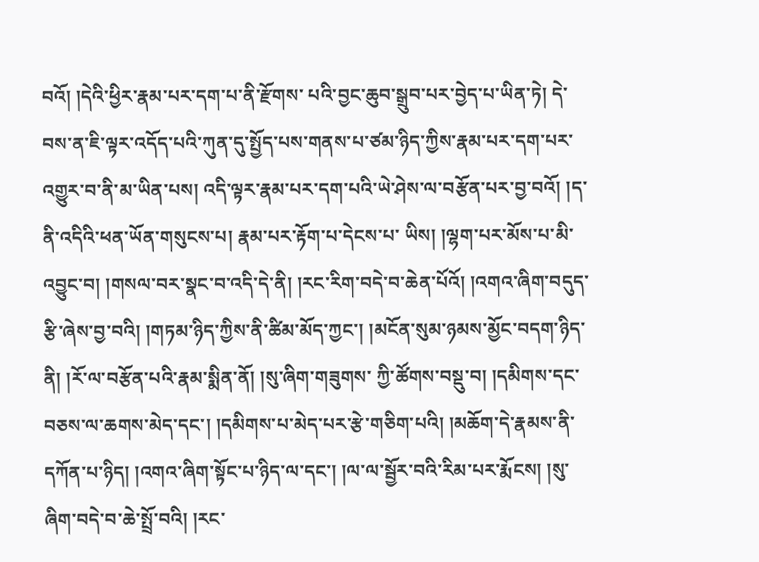བའོ། །དེའི་ཕྱིར་རྣམ་པར་དག་པ་ནི་རྫོགས་ པའི་བྱང་ཆུབ་སྒྲུབ་པར་བྱེད་པ་ཡིན་ཏེ། དེ་བས་ན་ཇི་ལྟར་འདོད་པའི་ཀུན་དུ་སྤྱོད་པས་གནས་པ་ཙམ་ཉིད་ཀྱིས་རྣམ་པར་དག་པར་འགྱུར་བ་ནི་མ་ཡིན་པས། འདི་ལྟར་རྣམ་པར་དག་པའི་ཡེ་ཤེས་ལ་བརྩོན་པར་བྱ་བའོ། །ད་ནི་འདིའི་ཕན་ཡོན་གསུངས་པ། རྣམ་པར་རྟོག་པ་དེངས་པ་ ཡིས། །ལྷག་པར་མོས་པ་མི་འབྱུང་བ། །གསལ་བར་སྣང་བ་འདི་དེ་ནི། །རང་རིག་བདེ་བ་ཆེན་པོའོ། །འགའ་ཞིག་བདུད་རྩི་ཞེས་བྱ་བའི། །གཏམ་ཉིད་ཀྱིས་ནི་ཚིམ་མོད་ཀྱང་། །མངོན་སུམ་ཉམས་མྱོང་བདག་ཉིད་ནི། །རོ་ལ་བརྩོན་པའི་རྣམ་སྨིན་ནོ། །སུ་ཞིག་གཟུགས་ ཀྱི་ཚོགས་བསྡུ་བ། །དམིགས་དང་བཅས་ལ་ཆགས་མེད་དང་། །དམིགས་པ་མེད་པར་རྩེ་གཅིག་པའི། །མཆོག་དེ་རྣམས་ནི་དཀོན་པ་ཉིད། །འགའ་ཞིག་སྟོང་པ་ཉིད་ལ་དང་། །ལ་ལ་སྦྱོར་བའི་རིམ་པར་རྨོངས། །སུ་ཞིག་བདེ་བ་ཆེ་སྤྲོ་བའི། །རང་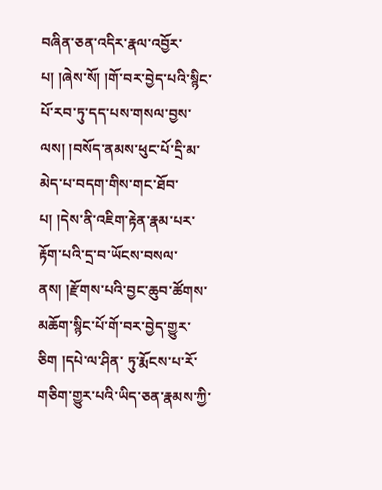བཞིན་ཅན་འདིར་རྣལ་འབྱོར་ པ། །ཞེས་སོ། །གོ་བར་བྱེད་པའི་སྙིང་པོ་རབ་ཏུ་དད་པས་གསལ་བྱས་ལས། །བསོད་ནམས་ཕུང་པོ་དྲི་མ་མེད་པ་བདག་གིས་གང་ཐོབ་པ། །དེས་ནི་འཇིག་རྟེན་རྣམ་པར་རྟོག་པའི་དྲ་བ་ཡོངས་བསལ་ནས། །རྫོགས་པའི་བྱང་ཆུབ་ཚོགས་མཆོག་སྙིང་པོ་གོ་བར་བྱེད་གྱུར་ཅིག །དཔེ་ལ་ཤིན་ ཏུ་རྨོངས་པ་རོ་གཅིག་གྱུར་པའི་ཡིད་ཅན་རྣམས་ཀྱི་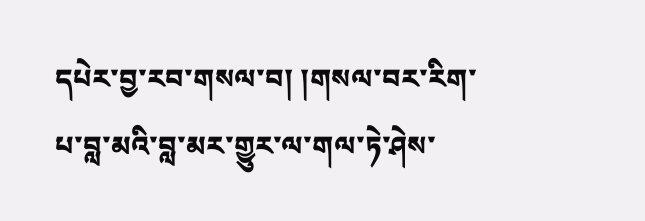དཔེར་བྱ་རབ་གསལ་བ། །གསལ་བར་རིག་པ་བླ་མའི་བླ་མར་གྱུར་ལ་གལ་ཏེ་ཤེས་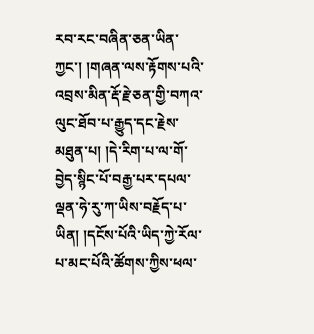རབ་རང་བཞིན་ཅན་ཡིན་ཀྱང་། །གཞན་ལས་རྟོགས་པའི་འབྲས་མིན་རྡོ་རྗེ་ཅན་གྱི་བཀའ་ལུང་ཐོབ་པ་རྒྱུད་དང་རྗེས་མཐུན་པ། །དེ་རིག་པ་ལ་གོ་ བྱེད་སྙིང་པོ་བརྒྱ་པར་དཔལ་ལྡན་ཧེ་རུ་ཀ་ཡིས་བརྗོད་པ་ཡིན། །དངོས་པོའི་ཡིད་ཀྱེ་རོལ་པ་མང་པོའི་ཚོགས་ཀྱིས་ཕལ་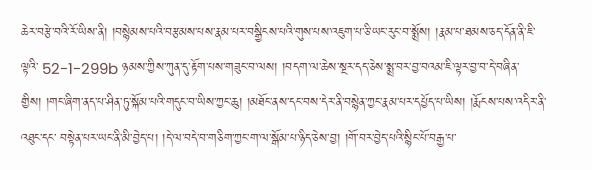ཆེར་བརྩེ་བའི་རོ་ཡིས་ནི། །བསྙེམས་པའི་བརྩམས་པས་རྣམ་པར་བསྒྱིངས་པའི་གུས་པས་འཇུག་པ་ཅི་ཡང་རུང་བ་སྨྲོས། །རྣམ་པ་ཐམས་ཅད་དོན་ནི་ཇི་ལྟའི་ 52-1-299b ཉམས་ཀྱིས་ཀུན་དུ་རྟོག་པས་གཟུང་བ་ལས། །བདག་ལ་ཆེས་སྔར་དད་ཅེས་སྨྲ་བར་བྱ་བའམ་ཇི་ལྟར་བྱ་བ་དེ་བཞིན་གྱིས། །གང་ཞིག་ནད་པ་ཤིན་ཏུ་སྐོམ་པའི་གདུང་བ་ཡིས་ཀྱང་ཆུ། །མཐོང་ནས་དང་བས་དེར་ནི་བསྙེན་ཀྱང་རྣམ་པར་དཔྱོད་པ་ཡིས། །རྨོངས་པས་འདིར་ནི་འཐུང་དང་ བསྟེན་པར་ཡང་ནི་མི་བྱེད་པ། །དེ་ལ་བདེ་བ་གཅིག་ཀྱང་ག་ལ་སྒོམ་པ་ཉིད་ཅེས་བྱ། །གོ་བར་བྱེད་པའི་སྙིང་པོ་བརྒྱ་པ་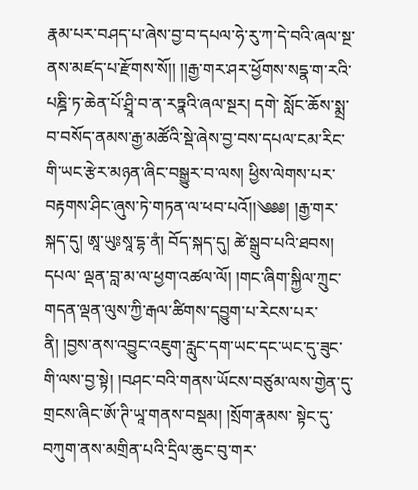རྣམ་པར་བཤད་པ་ཞེས་བྱ་བ་དཔལ་ཧེ་རུ་ཀ་དེ་བའི་ཞལ་སྔ་ནས་མཛད་པ་རྫོགས་སོ།། །།རྒྱ་གར་ཤར་ཕྱོགས་སདྣ་ག་རའི་པཎྜི་ཏ་ཆེན་པོ་ཤྲཱི་བ་ན་རཏྣའི་ཞལ་སྔར། དགེ་ སློང་ཆོས་སྨྲ་བ་བསོད་ནམས་རྒྱ་མཚོའི་སྡེ་ཞེས་བྱ་བས་དཔལ་ངམ་རིང་གི་ཡང་རྩེར་མཉན་ཞིང་བསྒྱུར་བ་ལས། ཕྱིས་ལེགས་པར་བརྟགས་ཤིང་ཞུས་ཏེ་གཏན་ལ་ཕབ་པའོ།།༄༅༅། །རྒྱ་གར་སྐད་དུ། ཨཱ་ཡུཿསཱ་དྷ་ནཾ། བོད་སྐད་དུ། ཚེ་སྒྲུབ་པའི་ཐབས། དཔལ་ ལྡན་བླ་མ་ལ་ཕྱག་འཚལ་ལོ། །གང་ཞིག་སྐྱིལ་ཀྲུང་གདན་ལྡན་ལུས་ཀྱི་རྒལ་ཚིགས་དབྱུག་པ་རེངས་པར་ནི། །བྱས་ནས་འབྱུང་འཇུག་རླུང་དག་ཡང་དང་ཡང་དུ་ཟུང་གི་ལས་བྱ་སྟེ། །བཤང་བའི་གནས་ཡོངས་བཙུམ་ལས་གྱེན་དུ་གྲངས་ཞིང་ཨོ་ཊི་ཡཱ་གནས་བསྡམ། །སྲོག་རྣམས་ སྟེང་དུ་བཀུག་ནས་མགྲིན་པའི་དྲིལ་ཆུང་བུ་གར་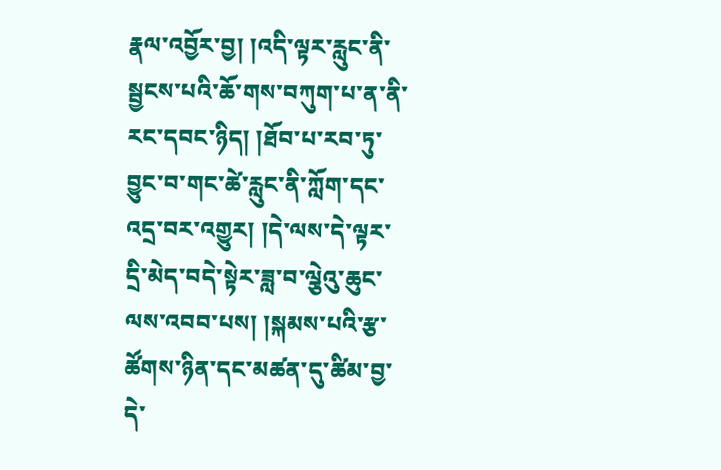རྣལ་འབྱོར་བྱ། །འདི་ལྟར་རླུང་ནི་སྦྱངས་པའི་ཆོ་གས་བཀུག་པ་ན་ནི་རང་དབང་ཉིད། །ཐོབ་པ་རབ་ཏུ་བྱུང་བ་གང་ཚེ་རླུང་ནི་ཀློག་དང་འདྲ་བར་འགྱུར། །དེ་ལས་དེ་ལྟར་དྲི་མེད་བདེ་སྟེར་ཟླ་བ་ལྕེའུ་ཆུང་ལས་འབབ་པས། །སྐམས་པའི་རྩ་ ཚོགས་ཉིན་དང་མཚན་དུ་ཚིམ་བྱ་དེ་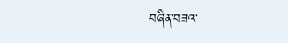བཞིན་བཟའ་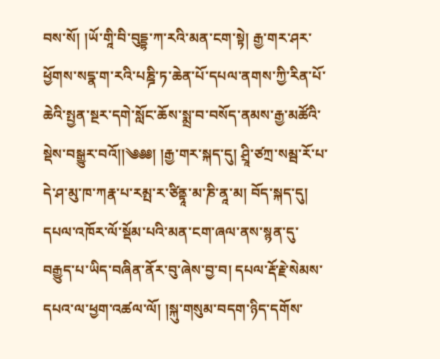བས་སོ། །ཡོ་གཱི་བི་བུདྡྷ་ཀ་རའི་མན་ངག་སྟེ། རྒྱ་གར་ཤར་ཕྱོགས་སདྣ་ག་རའི་པཎྜི་ཏ་ཆེན་པོ་དཔལ་ནགས་ཀྱི་རིན་པོ་ཆེའི་སྤྱན་སྔར་དགེ་སློང་ཆོས་སྨྲ་བ་བསོད་ནམས་རྒྱ་མཚོའི་སྡེས་བསྒྱུར་བའོ།།༄༅༅། །རྒྱ་གར་སྐད་དུ། ཤྲཱི་ཙཀྲ་སམྦ་རོ་པ་དེ་ཤ་མུ་ཁ་ཀརྣ་པ་རམྤ་ར་ཙིནྟཱ་མ་ཎི་ནཱ་མ། བོད་སྐད་དུ། དཔལ་འཁོར་ལོ་སྡོམ་པའི་མན་ངག་ཞལ་ནས་སྙན་དུ་བརྒྱུད་པ་ཡིད་བཞིན་ནོར་བུ་ཞེས་བྱ་བ། དཔལ་རྡོ་རྗེ་སེམས་དཔའ་ལ་ཕྱག་འཚལ་ལོ། །སྐུ་གསུམ་བདག་ཉིད་དགོས་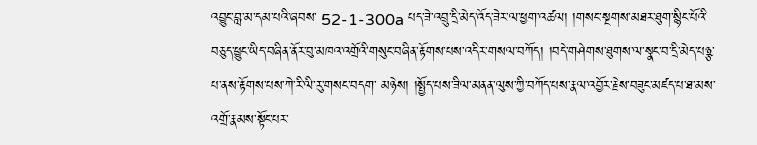འབྱུང་བླ་མ་དམ་པའི་ཞབས་ 52-1-300a པད་ཟེ་འབྲུ་དྲི་མེད་འོད་ཟེར་ལ་ཕྱག་འཚལ། །གསང་སྔགས་མཐར་ཐུག་སྙིང་པོའི་བཅུད་ཕྱུང་ཡིད་བཞིན་ནོར་བུ་མཁའ་འགྲོའི་གསུང་བཞིན་རྟོགས་པས་འདིར་གསལ་བཀོད། །བདེ་གཤེགས་ཐུགས་ལ་སྣང་བ་དྲི་མེད་པཉྩ་པ་ནས་རྟོགས་པས་ཀེ་རི་ལི་རུ་གསང་བདག་ མཉེས། །སྤྱོད་པས་ཟིལ་མནན་ལུས་ཀྱི་བཀོད་པས་རྣལ་འབྱོར་རྗེས་བཟུང་མཛད་པ་ཐ་མས་འགྲོ་རྣམས་སྟོང་པར་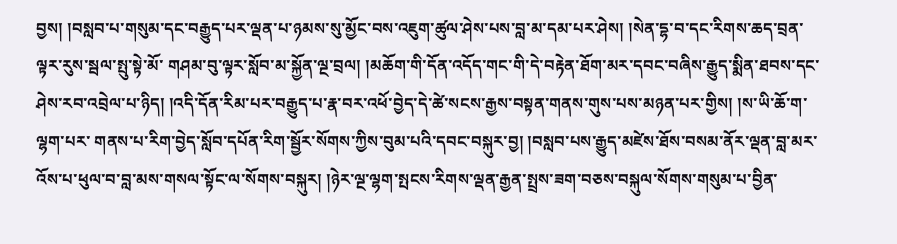བྱས། །བསླབ་པ་གསུམ་དང་བརྒྱུད་པར་ལྡན་པ་ཉམས་སུ་མྱོང་བས་འཇུག་ཚུལ་ཤེས་པས་བླ་མ་དམ་པར་ཤེས། །སེན་དྷ་བ་དང་རིགས་ཆད་བྲན་ལྟར་རུས་སྦལ་སྤུ་སྟེ་མོ་ གཤམ་བུ་ལྟར་སློབ་མ་སྐྱོན་ལྔ་བྲལ། །མཆོག་གི་དོན་འདོད་གང་གི་དེ་བརྟེན་ཐོག་མར་དབང་བཞིས་རྒྱུད་སྨིན་ཐབས་དང་ཤེས་རབ་འབྲེལ་པ་ཉིད། །འདི་དོན་རིམ་པར་བརྒྱུད་པ་རྣ་བར་འཕོ་བྱེད་དེ་ཚེ་སངས་རྒྱས་བསྟན་གནས་གུས་པས་མཉན་པར་གྱིས། །ས་ཡི་ཆོ་ག་ལྷག་པར་ གནས་པ་རིག་བྱེད་སློབ་དཔོན་རིག་སྦྱོར་སོགས་ཀྱིས་བུམ་པའི་དབང་བསྐུར་བྱ། །བསླབ་པས་རྒྱུད་མཛེས་ཐོས་བསམ་ནོར་ལྡན་བླ་མར་འོས་པ་ཕུལ་བ་བླ་མས་གསལ་སྟོང་ལ་སོགས་བསྐུར། །ཉེར་ལྔ་ལྷག་སྤངས་རིགས་ལྡན་རྒྱན་སྤྲས་ཟག་བཅས་བསྐུལ་སོགས་གསུམ་པ་བྱིན་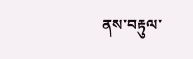ནས་བརྟུལ་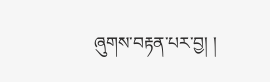ཞུགས་བརྟན་པར་བྱ། །